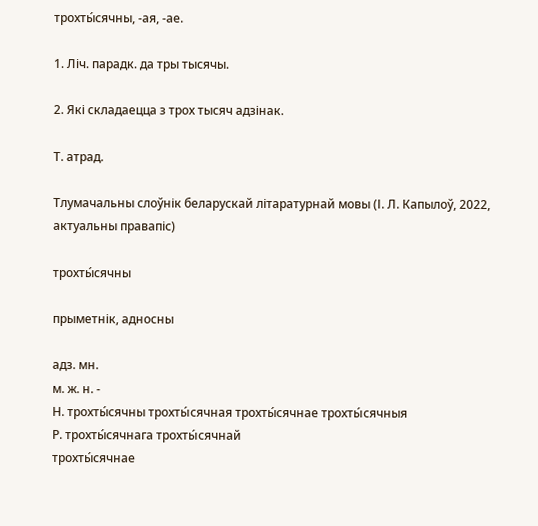трохты́сячны, -ая, -ае.

1. Ліч. парадк. да тры тысячы.

2. Які складаецца з трох тысяч адзінак.

Т. атрад.

Тлумачальны слоўнік беларускай літаратурнай мовы (І. Л. Капылоў, 2022, актуальны правапіс)

трохты́сячны

прыметнік, адносны

адз. мн.
м. ж. н. -
Н. трохты́сячны трохты́сячная трохты́сячнае трохты́сячныя
Р. трохты́сячнага трохты́сячнай
трохты́сячнае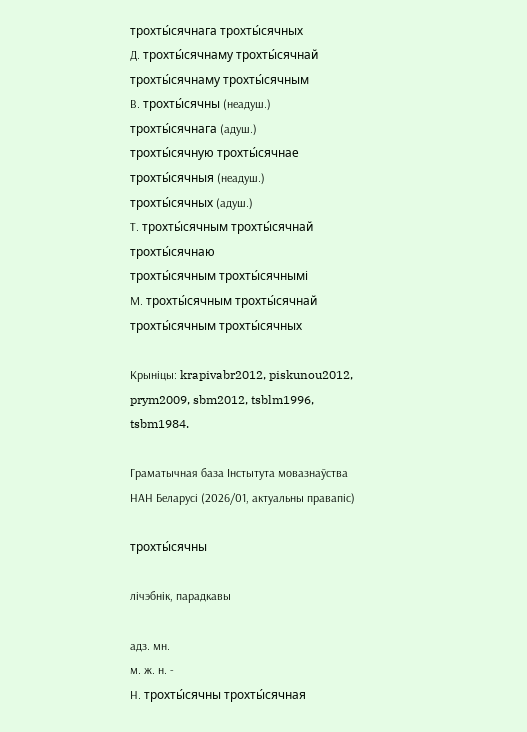трохты́сячнага трохты́сячных
Д. трохты́сячнаму трохты́сячнай трохты́сячнаму трохты́сячным
В. трохты́сячны (неадуш.)
трохты́сячнага (адуш.)
трохты́сячную трохты́сячнае трохты́сячныя (неадуш.)
трохты́сячных (адуш.)
Т. трохты́сячным трохты́сячнай
трохты́сячнаю
трохты́сячным трохты́сячнымі
М. трохты́сячным трохты́сячнай трохты́сячным трохты́сячных

Крыніцы: krapivabr2012, piskunou2012, prym2009, sbm2012, tsblm1996, tsbm1984.

Граматычная база Інстытута мовазнаўства НАН Беларусі (2026/01, актуальны правапіс)

трохты́сячны

лічэбнік, парадкавы

адз. мн.
м. ж. н. -
Н. трохты́сячны трохты́сячная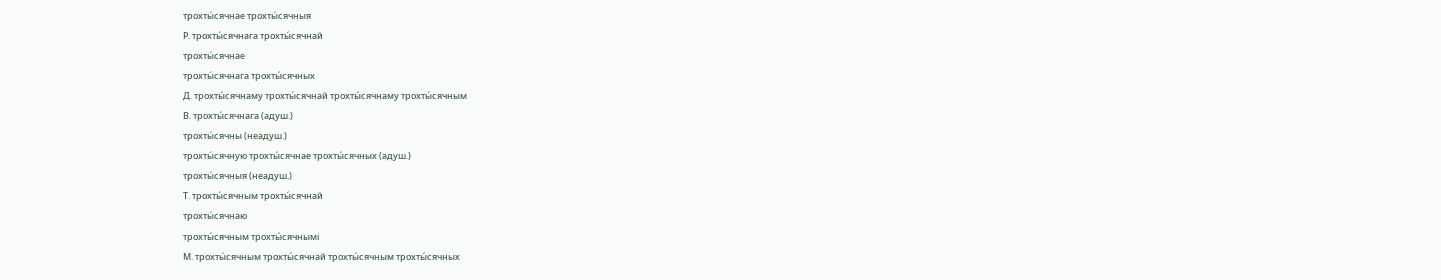трохты́сячнае трохты́сячныя
Р. трохты́сячнага трохты́сячнай
трохты́сячнае
трохты́сячнага трохты́сячных
Д. трохты́сячнаму трохты́сячнай трохты́сячнаму трохты́сячным
В. трохты́сячнага (адуш.)
трохты́сячны (неадуш.)
трохты́сячную трохты́сячнае трохты́сячных (адуш.)
трохты́сячныя (неадуш.)
Т. трохты́сячным трохты́сячнай
трохты́сячнаю
трохты́сячным трохты́сячнымі
М. трохты́сячным трохты́сячнай трохты́сячным трохты́сячных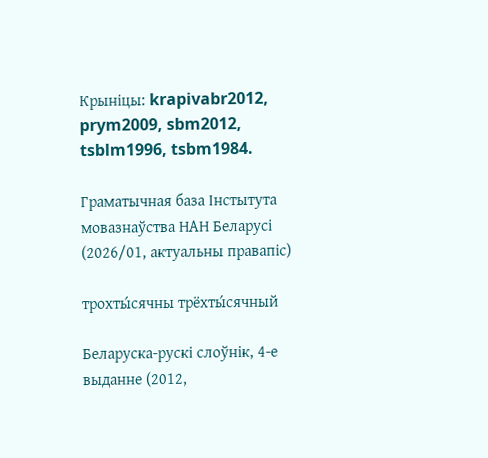Крыніцы: krapivabr2012, prym2009, sbm2012, tsblm1996, tsbm1984.

Граматычная база Інстытута мовазнаўства НАН Беларусі (2026/01, актуальны правапіс)

трохты́сячны трёхты́сячный

Беларуска-рускі слоўнік, 4-е выданне (2012,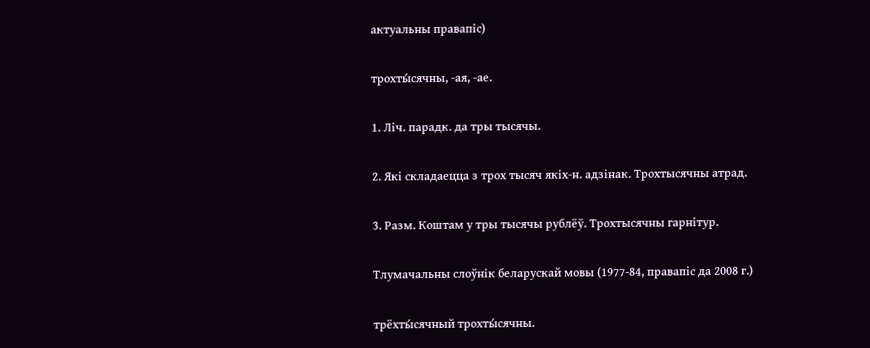актуальны правапіс)

трохты́сячны, ‑ая, ‑ае.

1. Ліч. парадк. да тры тысячы.

2. Які складаецца з трох тысяч якіх‑н. адзінак. Трохтысячны атрад.

3. Разм. Коштам у тры тысячы рублёў. Трохтысячны гарнітур.

Тлумачальны слоўнік беларускай мовы (1977-84, правапіс да 2008 г.)

трёхты́сячный трохты́сячны.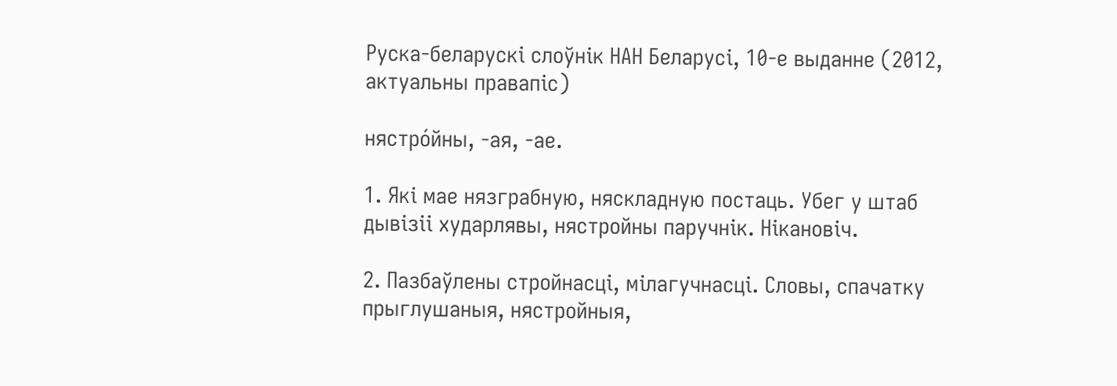Руска-беларускі слоўнік НАН Беларусі, 10-е выданне (2012, актуальны правапіс)

нястро́йны, ‑ая, ‑ае.

1. Які мае нязграбную, няскладную постаць. Убег у штаб дывізіі хударлявы, нястройны паручнік. Нікановіч.

2. Пазбаўлены стройнасці, мілагучнасці. Словы, спачатку прыглушаныя, нястройныя,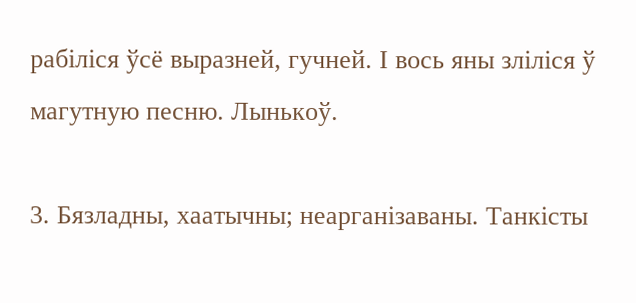рабіліся ўсё выразней, гучней. І вось яны зліліся ў магутную песню. Лынькоў.

3. Бязладны, хаатычны; неарганізаваны. Танкісты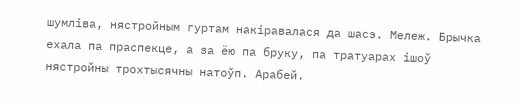шумліва, нястройным гуртам накіравалася да шасэ. Мележ. Брычка ехала па праспекце, а за ёю па бруку, па тратуарах ішоў нястройны трохтысячны натоўп. Арабей.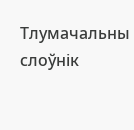Тлумачальны слоўнік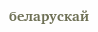беларускай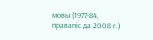мовы (1977-84, правапіс да 2008 г.)